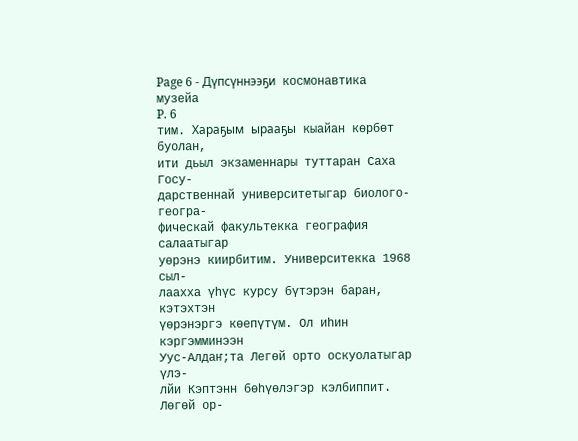Page 6 - Дүпсүннээҕи космонавтика музейа
P. 6
тим. Хараҕым ырааҕы кыайан көрбөт буолан,
ити дьыл экзаменнары туттаран Саха Госу-
дарственнай университетыгар биолого-геогра-
фическай факультекка география салаатыгар
уөрэнэ киирбитим. Университекка 1968 сыл-
лаахха үһүс курсу бүтэрэн баран, кэтэхтэн
үөрэнэргэ көепүтүм. Ол иһин кэргэмминээн
Уус-Алдаҥ;та Легөй орто оскуолатыгар үлэ-
лйи Кэптэнн бөһүөлэгэр кэлбиппит. Лөгөй ор-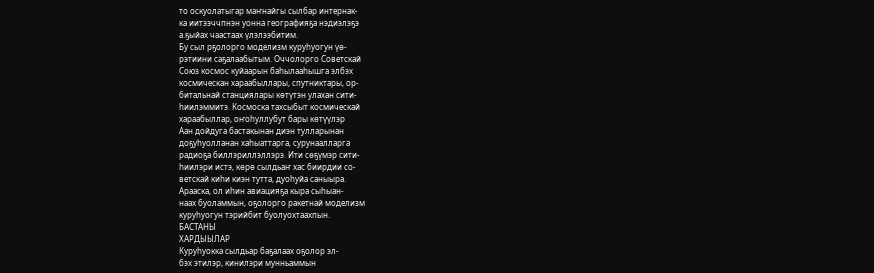то оскуолатыгар маҥнайгы сылбар интернак-
ка иитээччпнэн уонна географияҕа нэдиэлэҕэ
а.ҕыйах чаастаах үлэлээбитим.
Бу сыл рҕолорго моделизм куруһуогун үө-
рэтиини саҕалаабытым. Оччолорго Советскай
Союз космос куйаарын баһылааһышга элбэх
космическан хараабыллары, спутниктары, ор-
битальнай станциялары көтүтэн улахан сити-
һиилэммитэ. Космоска тахсыбыт космическай
хараабыллар, оҥоһуллубут бары көтүүлэр
Аан дойдуга бастакынан диэн тулларынан
доҕуһуолланан хаһыаттарга, сурунаалларга
радиоҕа биллэриллэллэрэ. Ити сөҕүмэр сити-
һиилэри истэ, көрө сылдьаҥ хас биирдии со-
ветскай киһи киэн тутта, дуоһуйа саныыра.
Арааска, ол иһин авиацияҕа кыра сыһыан-
наах буоламмын, оҕолорго ракетнай моделизм
куруһуогун тэрийбит буолуохтаахпын.
БАСТАНЫ
ХАРДЫЫЛАР
Куруһуокка сылдьар баҕалаах оҕолор эл-
бэх этилэр, кинилэри мунньаммын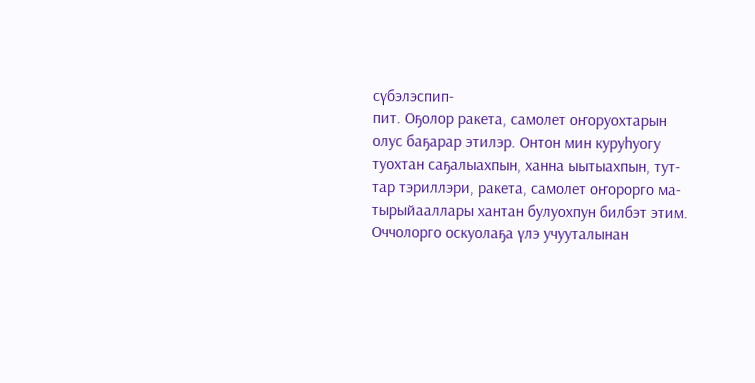сүбэлэспип-
пит. Оҕолор ракета, самолет оҥоруохтарын
олус баҕарар этилэр. Онтон мин куруһуогу
туохтан саҕалыахпын, ханна ыытыахпын, тут-
тар тэриллэри, ракета, самолет оҥорорго ма-
тырыйааллары хантан булуохпун билбэт этим.
Оччолорго оскуолаҕа үлэ учууталынан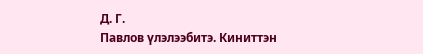Д. Г.
Павлов үлэлээбитэ. Киниттэн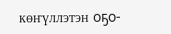көҥүллэтэн оҕо-